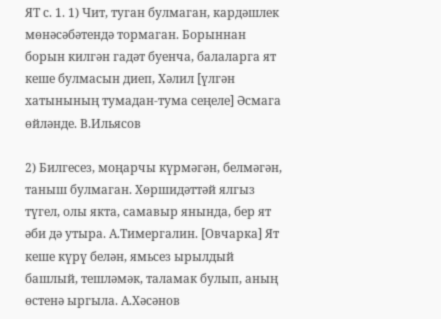ЯТ с. 1. 1) Чит, туган булмаган, кардәшлек мөнәсәбәтендә тормаган. Борыннан борын килгән гадәт буенча, балаларга ят кеше булмасын диеп, Хәлил [үлгән хатынының тумадан-тума сеңеле] Әсмага өйләнде. В.Ильясов

2) Билгесез, моңарчы күрмәгән, белмәгән, таныш булмаган. Хөршидәттәй ялгыз түгел, олы якта, самавыр янында, бер ят әби дә утыра. А.Тимергалин. [Овчарка] Ят кеше күрү белән, ямьсез ырылдый башлый, тешләмәк, таламак булып, аның өстенә ыргыла. А.Хәсәнов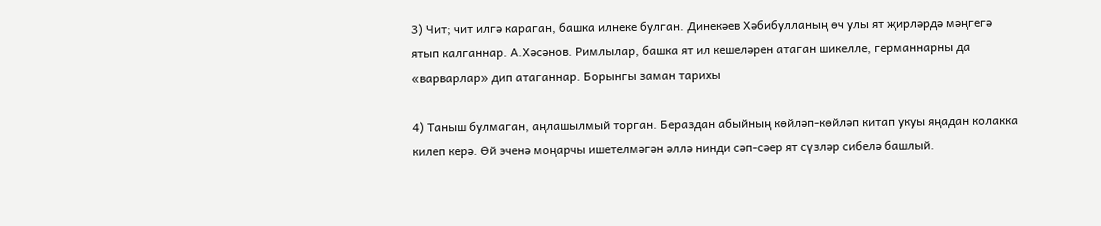3) Чит; чит илгә караган, башка илнеке булган. Динекәев Хәбибулланың өч улы ят җирләрдә мәңгегә ятып калганнар. А.Хәсәнов. Римлылар, башка ят ил кешеләрен атаган шикелле, германнарны да «варварлар» дип атаганнар. Борынгы заман тарихы

4) Таныш булмаган, аңлашылмый торган. Бераздан абыйның көйләп-көйләп китап укуы яңадан колакка килеп керә. Өй эченә моңарчы ишетелмәгән әллә нинди сәп-сәер ят сүзләр сибелә башлый.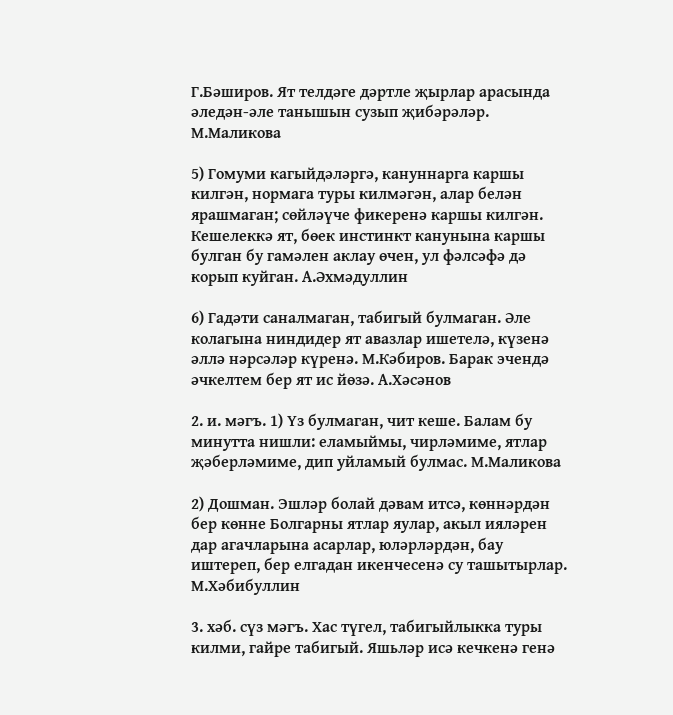Г.Бәширов. Ят телдәге дәртле җырлар арасында әледән-әле танышын сузып җибәрәләр. М.Маликова

5) Гомуми кагыйдәләргә, кануннарга каршы килгән, нормага туры килмәгән, алар белән ярашмаган; сөйләүче фикеренә каршы килгән. Кешелеккә ят, бөек инстинкт канунына каршы булган бу гамәлен аклау өчен, ул фәлсәфә дә корып куйган. А.Әхмәдуллин

6) Гадәти саналмаган, табигый булмаган. Әле колагына ниндидер ят авазлар ишетелә, күзенә әллә нәрсәләр күренә. М.Кәбиров. Барак эчендә әчкелтем бер ят ис йөзә. А.Хәсәнов

2. и. мәгъ. 1) Үз булмаган, чит кеше. Балам бу минутта нишли: еламыймы, чирләмиме, ятлар җәберләмиме, дип уйламый булмас. М.Маликова

2) Дошман. Эшләр болай дәвам итсә, көннәрдән бер көнне Болгарны ятлар яулар, акыл ияләрен дар агачларына асарлар, юләрләрдән, бау иштереп, бер елгадан икенчесенә су ташытырлар. М.Хәбибуллин

3. хәб. сүз мәгъ. Хас түгел, табигыйлыкка туры килми, гайре табигый. Яшьләр исә кечкенә генә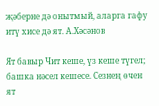җәберне дә онытмый, аларга гафу итү хисе дә ят. А.Хәсәнов

Ят бавыр Чит кеше, үз кеше түгел; башка нәсел кешесе. Сезнең өчен ят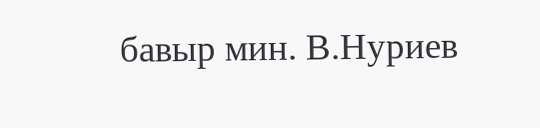бавыр мин. В.Нуриев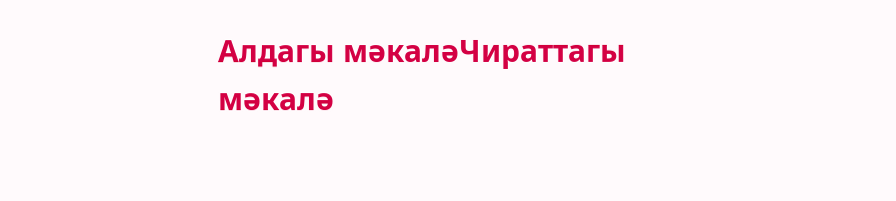Алдагы мәкаләЧираттагы мәкалә